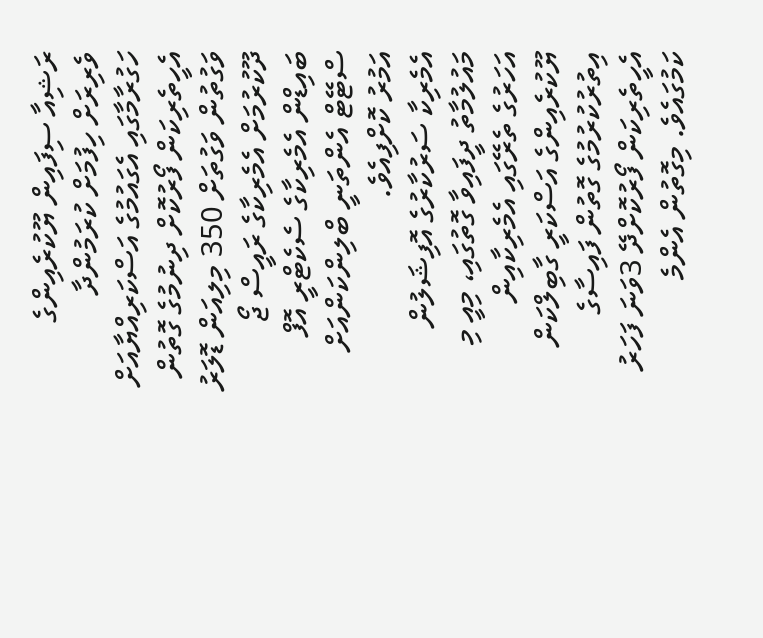ރަޝިއާ ސިފައިން ޔޫކުރެއިންގެ ވެރިރަށް ހިފުމަށް ކުރަމުންދާ ހަގުރާމާގައި އެގައުމުގެ އަސްކަރިއްޔާއަށް އެހީތެރިކަން ފޯރުކޮށް ދިނުމުގެ ގޮތުން ވަގުތުން ވަގުތަށް 350 މިލިއަން ޑޮލަރު ދޫކުރުމަށް އެމެރިކާގެ ރައީސް ޖޯ ބައިޑްން އެމެރިކާގެ ސެކެޓްރީ އޮފް ސްޓޭޓް އެންތަނީ ބްލިންކަންއަށް އަމުރު ކޮށްފިއެވެ.
އެމެރިކާ ސަރުކާރުގެ އޮފިޝަލުން މައުލުމާތު ދީފައިވާ ގޮތުގައި، މިއީ މި އަހަރުގެ ތެރޭގައި އެމެރިކާއިން ޔޫކުރެއިންގެ އަސްކަރީ ގާބިލްކަން އިތުރުކުރުމުގެ ގޮތުން ފައިސާގެ އެހީތެރިކަން ފޯރުކޮށްދޭ 3ވަނަ ފަހަރު ކަމުގައެވެ. މިގޮތުން އެންމެ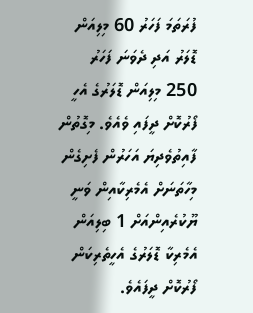ފުރަތަމަ ފަހަރު 60 މިލިއަން ޑޮލަރު އަދި ދެވަނަ ފަހަރު 250 މިލިއަން ޑޮލަރުގެ އެހީ ފޯރުކޮށް ދީފައި ވެއެވެ. މިގޮތުން ފާއިތުވެދިޔަ އަހަރުން ފެށިގެން މިހާތަނަށް އެމެރިކާއިން ވަނީ ޔޫކުރެއިންއަށް 1 ބިލިއަން އެމެރިކާ ޑޮލަރުގެ އެހީތެރިކަން ފޯރުކޮށް ދީފައެވެ.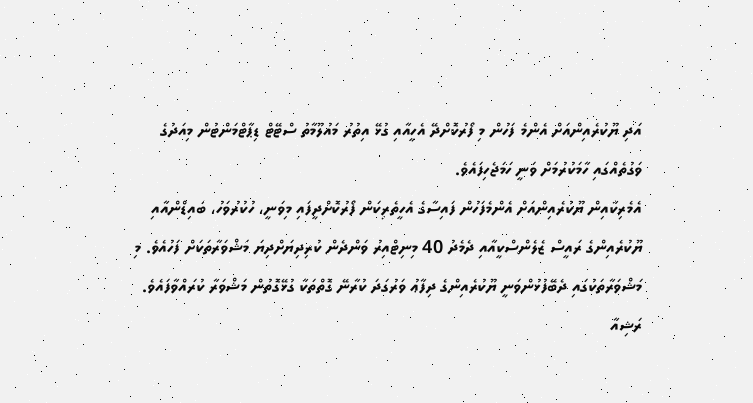އަދި ޔޫކުރެއިންއަށް އެންމެ ފަހުން މި ފޯރުކޮށްދޭ އެހީއާއި ގުޅޭ އިތުރު މައުލޫމާތު ސްޓޭޓް ޑިޕާޓްމަންޓުން މިއަދުގެ ވަގުތެއްގައި ހާމަކުރުމަށް ވަނީ ހަމަޖެހިފައެވެ.
އެމެރިކާއިން ޔޫކުރެއިންއަށް އެންމެފަހުން ފައިސާގެ އެހީތެރިކަން ފޯރުކޮށްދީފައި މިވަނީ، ހުކުރުވަހު، ބައިޑްންއާއި ޔޫކުރެއިންގެ ރައީސް ޒެލެންސްކީއާއި ދެމެދު 40 މިނިޓްއިރު ވަންދެން ކުރިދިޔަށްދިޔަ މަޝްވަރާތަކަށް ފަހުއެވެ. މި މަޝްވަރާތަކުގައި ދެބޭފުޅުންވަނީ ޔޫކުރެއިންގެ ދިފާޢު ވަރުގަދަ ކުރާނޭ ގޮތްތަކާ ގުޅޭގޮތުން މަޝްވަރާ ކުރައްވާފައެވެ.
ރަޝިއާ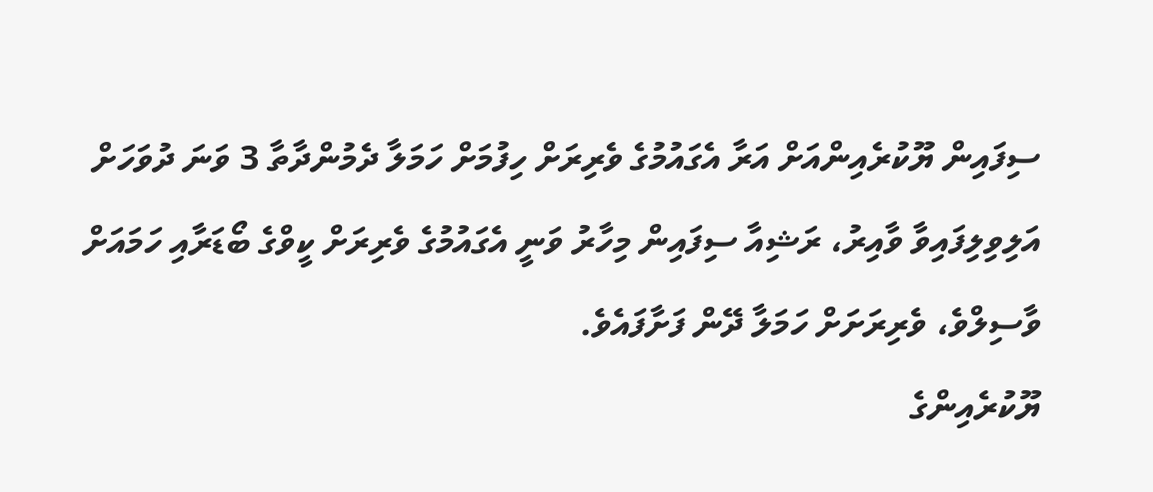ސިފައިން ޔޫކުރެއިންއަށް އަރާ އެގައުމުގެ ވެރިރަށް ހިފުމަށް ހަމަލާ ދެމުންދާތާ 3 ވަނަ ދުވަހަށް އަލިވިލިފައިވާ ވާއިރު، ރަޝިއާ ސިފައިން މިހާރު ވަނީ އެގައުމުގެ ވެރިރަށް ކީވްގެ ބޯޑަރާއި ހަމައަށް ވާސިލްވެ، ވެރިރަށަށް ހަމަލާ ދޭން ފަށާފައެވެ.
ޔޫކުރެއިންގެ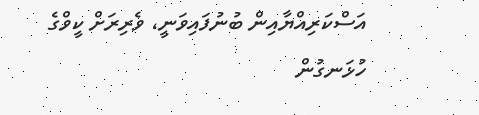އަސްކަރިއްޔާއިން ބުނުފައިވަނީ، ވެރިރަށް ކީވްގެ ހުޅަނގުން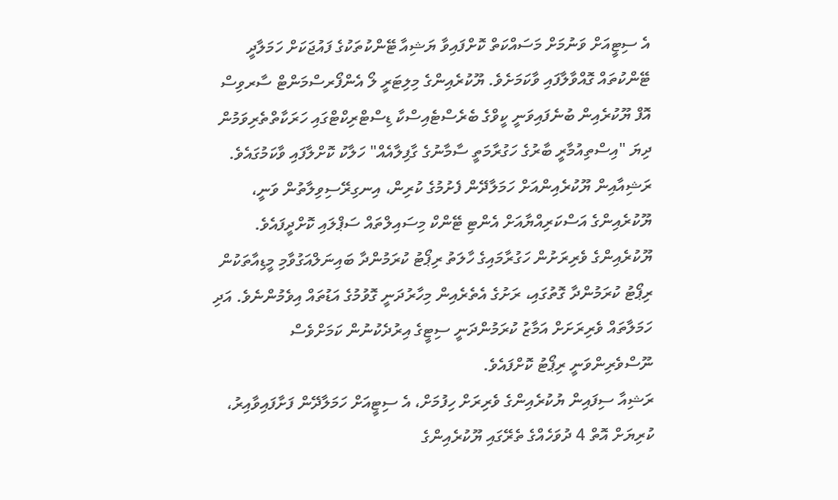އެ ސިޓީއަށް ވަނުމަށް މަސައްކަތް ކޮށްފައިވާ ޔަޝިއާ ޓޭންކުތަކުގެ ފައުޖަކަށް ހަމަލާދީ ޓޭންކުތައް ގޮއްވާލާފައި ވާކަމަށެވެ. ޔޫކުރެއިންގެ މިލިޓަރީ ލޯ އެންފޯރސްމަންޓް ސާރވިސް އޮފް ޔޫކުރެއިން ބުނެފައިވަނީ ކީވްގެ ބެރެސްޓެއިސްކާ ޑިސްޓްރިކްޓްގައި ހަރަކާތްތެރިވަމުން ދިޔަ "އިސްތިއުމާރީ ބާރުގެ ހަގުރާމަތީ ސާމާނުގެ ގާފިލާއެއް" ހަލާކު ކޮށްލާފައި ވާކަމުގައެވެ.
ރަޝިއާއިން ޔޫކުރެއިންއަށް ހަމަލާދޭން ފެށުމުގެ ކުރިން، އިނގިރޭސިވިލާތުން ވަނީ، ޔޫކުރެއިންގެ އަސްކަރިއްޔާއަށް އެންޓި ޓޭންކް މިސައިލްތައް ސަޕްލައި ކޮށްދީފައެވެ.
ޔޫކުރެއިންގެ ވެރިރަށުން ހަގުރާމައިގެ ހާލަތު ރިޕޯޓު ކުރަމުންދާ ބައިނަލްއަގުވާމި މީޑިއާތަކުން ރިޕޯޓު ކުރަމުންދާ ގޮތުގައި، ރަށުގެ އެތެރެއިން މިހާރުދަނީ ގޮވުމުގެ އަޑުތައް އިވެމުންނެވެ. އަދި ހަމަލާތައް ވެރިރަށަށް އަމާޒު ކުރަމުންދަނީ ސިޓީގެ އިރުދެކުނުން ކަމަށްވެސް ނޫސްވެރިންވަނީ ރިޕޯޓު ކޮށްފައެވެ.
ރަޝިއާ ސިފައިން ޔުކުރެއިންގެ ވެރިރަށް ހިފުމަށް، އެ ސިޓީއަށް ހަމަލާދޭން ފަށާފައިވާއިރު، ކުރިޔަށް އޮތް 4 ދުވަހެއްގެ ތެރޭގައި ޔޫކުރެއިންގެ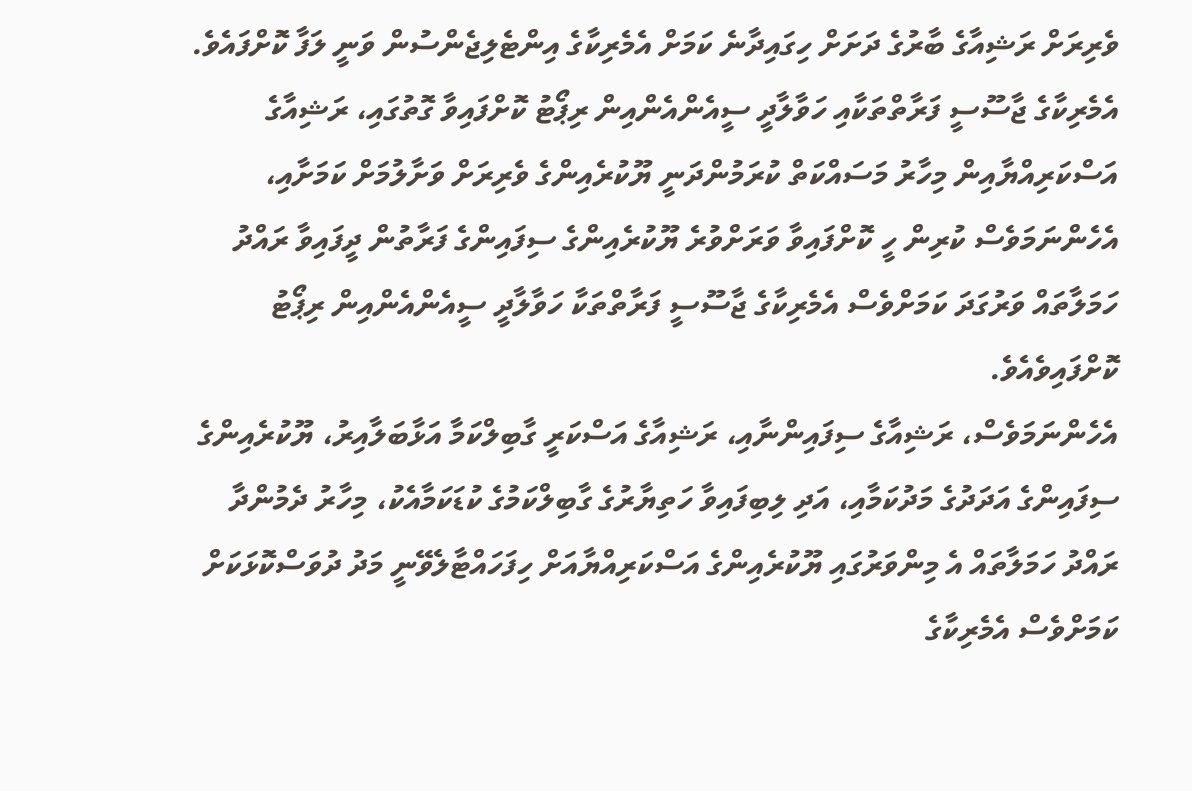ވެރިރަށް ރަޝިއާގެ ބާރުގެ ދަށަށް ހިގައިދާނެ ކަމަށް އެމެރިކާގެ އިންޓެލިޖެންސުން ވަނީ ލަފާ ކޮށްފައެވެ.
އެމެރިކާގެ ޖާސޫސީ ފަރާތްތަކާއި ހަވާލާދީ ސީއެންއެންއިން ރިޕޯޓު ކޮށްފައިވާ ގޮތުގައި، ރަޝިއާގެ އަސްކަރިއްޔާއިން މިހާރު މަސައްކަތް ކުރަމުންދަނީ ޔޫކުރެއިންގެ ވެރިރަށް ވަށާލުމަށް ކަމަށާއި، އެހެންނަމަވެސް ކުރިން ހީ ކޮށްފައިވާ ވަރަށްވުރެ ޔޫކުރެއިންގެ ސިފައިންގެ ފަރާތުން ދީފައިވާ ރައްދު ހަމަލާތައް ވަރުގަދަ ކަމަށްވެސް އެމެރިކާގެ ޖާސޫސީ ފަރާތްތަކާ ހަވާލާދީ ސީއެންއެންއިން ރިޕޯޓު ކޮށްފައިވެއެވެ.
އެހެންނަމަވެސް، ރަޝިއާގެ ސިފައިންނާއި، ރަޝިއާގެ އަސްކަރީ ގާބިލްކަމާ އަޅާބަލާއިރު، ޔޫކުރެއިންގެ ސިފައިންގެ އަދަދުގެ މަދުކަމާއި، އަދި ލިބިފައިވާ ހަތިޔާރުގެ ގާބިލްކަމުގެ ކުޑަކަމާއެކު، މިހާރު ދެމުންދާ ރައްދު ހަމަލާތައް އެ މިންވަރުގައި ޔޫކުރެއިންގެ އަސްކަރިއްޔާއަށް ހިފަހައްޓާލެވޭނީ މަދު ދުވަސްކޮޅަކަށް ކަމަށްވެސް އެމެރިކާގެ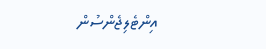އިންޓެލިޖެންސުން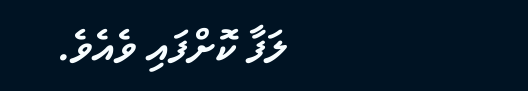ލަފާ ކޮށްފައި ވެއެވެ.